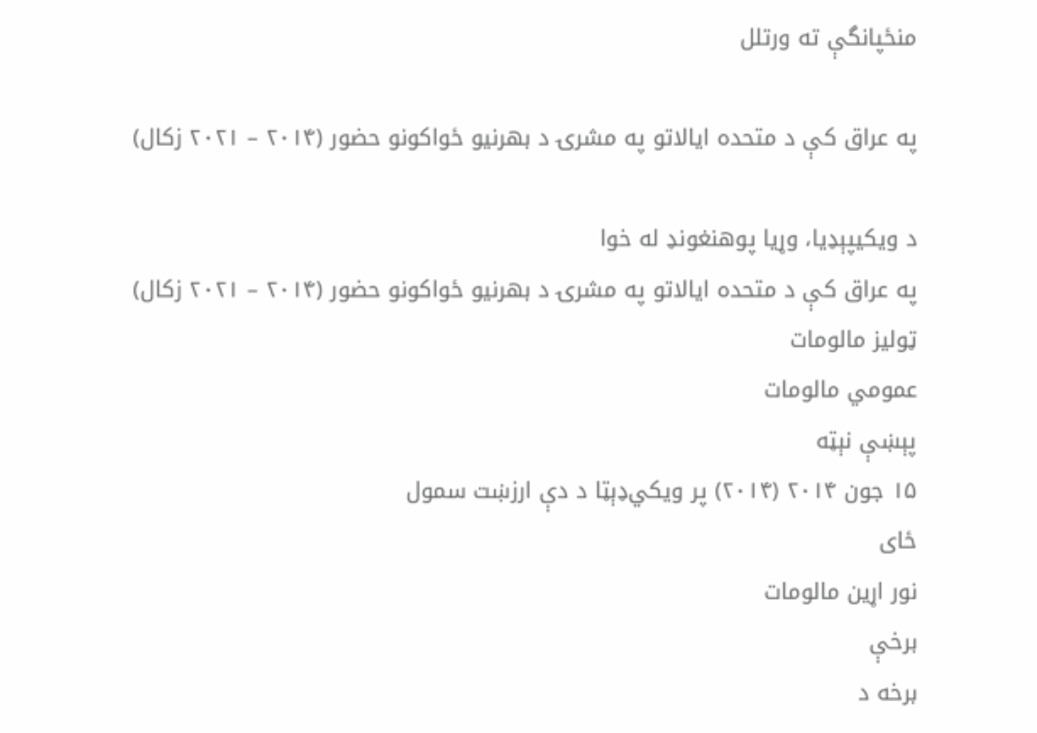منځپانگې ته ورتلل

په عراق کې د متحده ایالاتو په مشرۍ د بهرنیو ځواکونو حضور (۲۰۱۴ – ۲۰۲۱ زکال)

د ويکيپېډيا، وړیا پوهنغونډ له خوا
په عراق کې د متحده ایالاتو په مشرۍ د بهرنیو ځواکونو حضور (۲۰۱۴ – ۲۰۲۱ زکال)
ټوليز مالومات
عمومي مالومات
پېښې نېټه
۱۵ جون ۲۰۱۴ (۲۰۱۴) پر ویکي‌ډېټا د دې ارزښت سمول
ځای
نور اړين مالومات
برخې
برخه د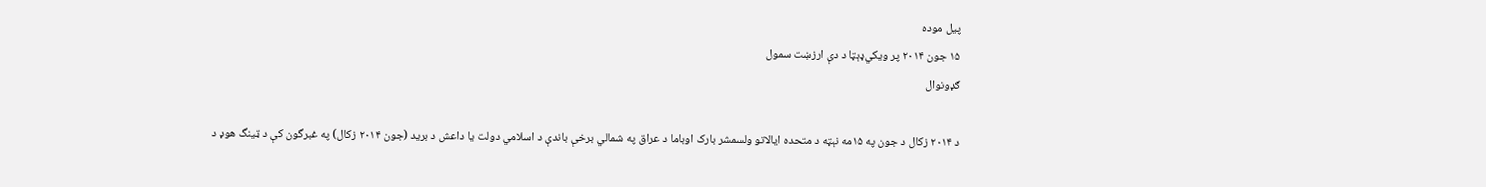پيل موده
۱۵ جون ۲۰۱۴ پر ویکي‌ډېټا د دې ارزښت سمول
ګډونوال

د ۲۰۱۴ زکال د جون په ۱۵مه نېټه د متحده ایالاتو ولسمشر بارک اوباما د عراق په شمالي برخې باندې د اسلامي دولت یا داعش د برید (جون ۲۰۱۴ زکال) په غبرگون کې د ټینگ هوډ د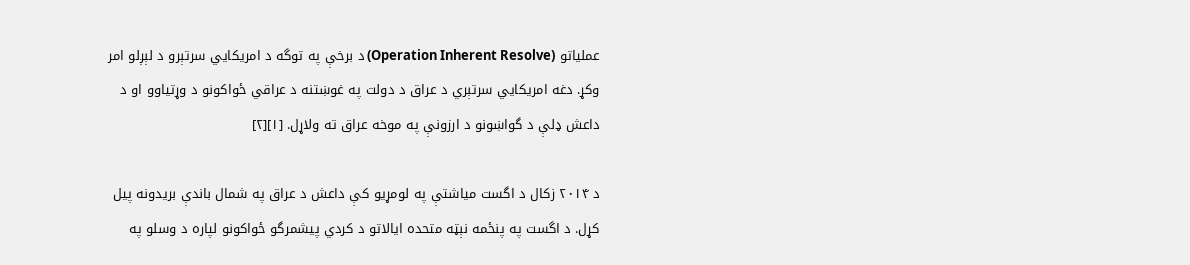عملیاتو (Operation Inherent Resolve) د برخې په توگه د امریکايي سرتېرو د لېږلو امر وکړ. دغه امریکايي سرتېري د عراق د دولت په غوښتنه د عراقي ځواکونو د وړتیاوو او د داعش ډلې د گواښونو د ارزونې په موخه عراق ته ولاړل. [۱][۲]

د ۲۰۱۴ زکال د اگست میاشتې په لومړیو کې داعش د عراق په شمال باندې بریدونه پیل کړل. د اگست په پنځمه نېټه متحده ایالاتو د کردي پیشمرگو ځواکونو لپاره د وسلو په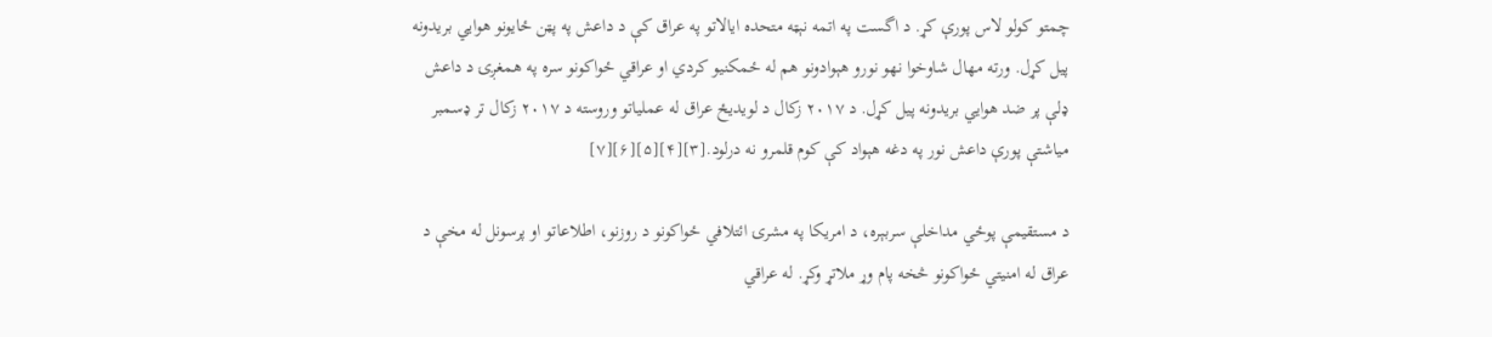چمتو کولو لاس پورې کړ. د اگست په اتمه نېټه متحده ایالاتو په عراق کې د داعش په پټن ځایونو هوايي بریدونه پیل کړل. ورته مهال شاوخوا نهو نورو هېوادونو هم له ځمکنیو کردي او عراقي ځواکونو سره په همغږۍ د داعش ډلې پر ضد هوايي بریدونه پیل کړل. د ۲۰۱۷ زکال د لویدیځ عراق له عملیاتو وروسته د ۲۰۱۷ زکال تر ډسمبر میاشتې پورې داعش نور په دغه هېواد کې کوم قلمرو نه درلود.[۳][۴][۵][۶][۷]

د مستقیمې پوځي مداخلې سربېره، د امریکا په مشرۍ ائتلافي ځواکونو د روزنو، اطلاعاتو او پرسونل له مخې د عراق له امنیتي ځواکونو څخه پام وړ ملاتړ وکړ. له عراقي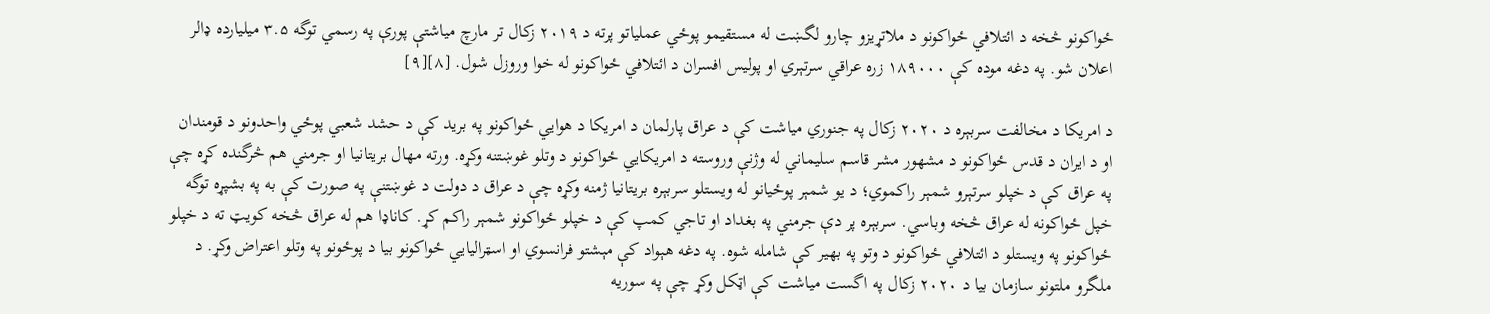ځواکونو څخه د ائتلافي ځواکونو د ملاتړیزو چارو لگښت له مستقیمو پوځي عملیاتو پرته د ۲۰۱۹ زکال تر مارچ میاشتې پورې په رسمي توگه ۳.۵ میلیارده ډالر اعلان شو. په دغه موده کې ۱۸۹۰۰۰ زره عراقي سرتېري او پولیس افسران د ائتلافي ځواکونو له خوا وروزل شول. [۸][۹]

د امریکا د مخالفت سربېره د ۲۰۲۰ زکال په جنوري میاشت کې د عراق پارلمان د امریکا د هوايي ځواکونو په برید کې د حشد شعبي پوځي واحدونو د قومندان او د ایران د قدس ځواکونو د مشهور مشر قاسم سلیماني له وژنې وروسته د امریکايي ځواکونو د وتلو غوښتنه وکړه. ورته مهال بریتانیا او جرمني هم څرگنده کړه چې په عراق کې د خپلو سرتېرو شمېر راکموي؛ د یو شمېر پوځیانو له ویستلو سربېره بریتانیا ژمنه وکړه چې د عراق د دولت د غوښتنې په صورت کې به په بشپړه توگه خپل ځواکونه له عراق څخه وباسي. سربېره پر دې جرمني په بغداد او تاجي کمپ کې د خپلو ځواکونو شمېر راکم کړ. کاناډا هم له عراق څخه کویټ ته د خپلو ځواکونو په ویستلو د ائتلافي ځواکونو د وتو په بهیر کې شامله شوه. په دغه هېواد کې مېشتو فرانسوي او اسټرالیايي ځواکونو بیا د پوځونو په وتلو اعتراض وکړ. د ملگرو ملتونو سازمان بیا د ۲۰۲۰ زکال په اگست میاشت کې اټکل وکړ چې په سوریه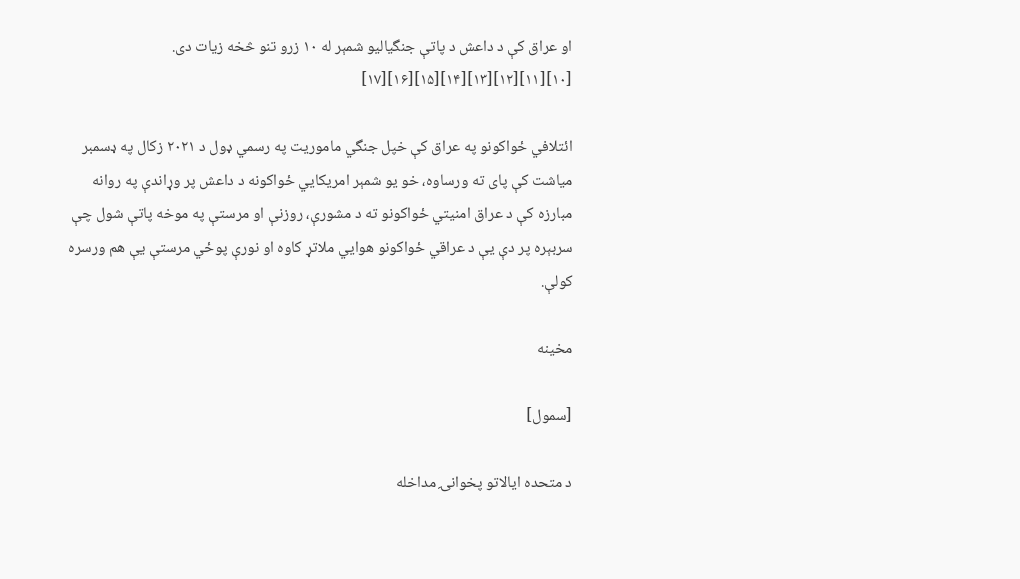او عراق کې د داعش د پاتې جنگیالیو شمېر له ۱۰ زرو تنو څخه زیات دی. [۱۰][۱۱][۱۲][۱۳][۱۴][۱۵][۱۶][۱۷]

ائتلافي ځواکونو په عراق کې خپل جنگي ماموریت په رسمي ډول د ۲۰۲۱ زکال په ډسمبر میاشت کې پای ته ورساوه، خو یو شمېر امریکايي ځواکونه د داعش پر وړاندې په روانه مبارزه کې د عراق امنیتي ځواکونو ته د مشورې، روزنې او مرستې په موخه پاتې شول چې سربېره پر دې یې د عراقي ځواکونو هوايي ملاتړ کاوه او نورې پوځي مرستې یې هم ورسره کولې.

مخینه

[سمول]

د متحده ایالاتو پخوانۍ مداخله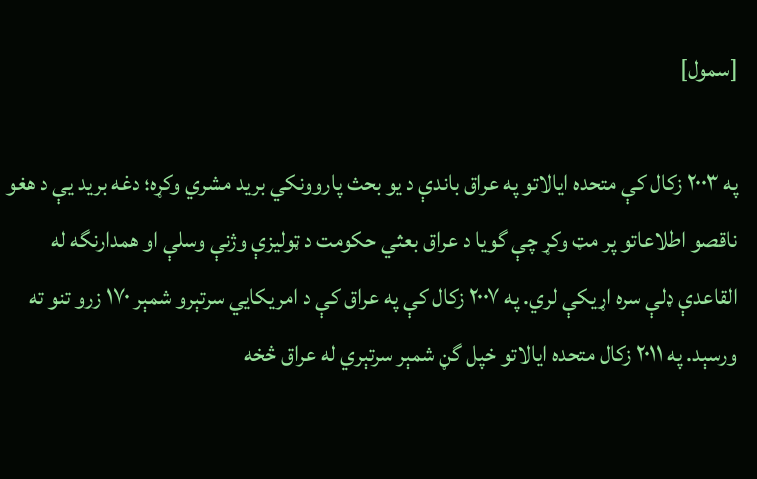[سمول]

په ۲۰۰۳ زکال کې متحده ایالاتو په عراق باندې د یو بحث پاروونکي برید مشري وکړه؛ دغه برید یې د هغو ناقصو اطلاعاتو پر مټ وکړ چې گویا د عراق بعثي حکومت د ټولیزې وژنې وسلې او همدارنگه له القاعدې ډلې سره اړیکې لري. په ۲۰۰۷ زکال کې په عراق کې د امریکايي سرتېرو شمېر ۱۷۰ زرو تنو ته ورسېد. په ۲۰۱۱ زکال متحده ایالاتو خپل گڼ شمېر سرتېري له عراق څخه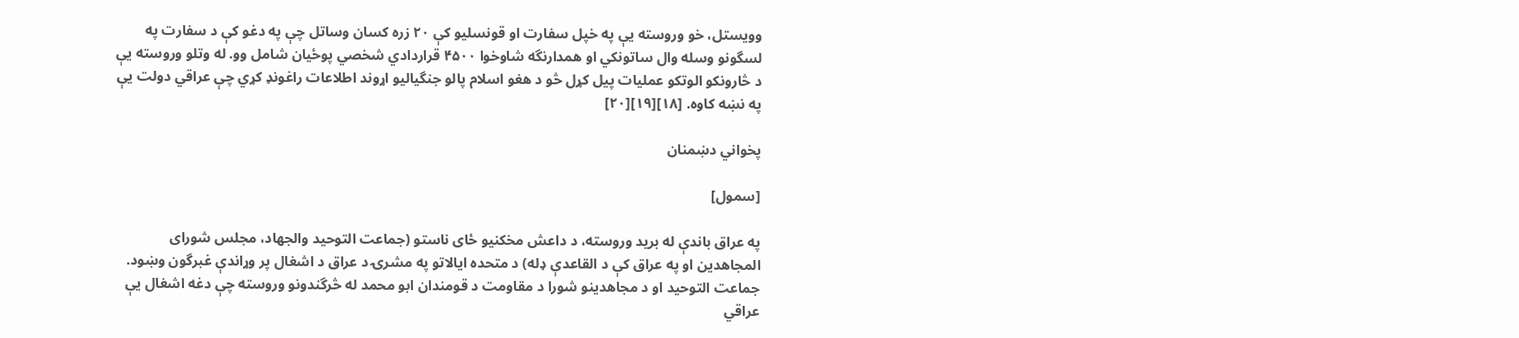وویستل، خو وروسته یې په خپل سفارت او قونسلیو کې ۲۰ زره کسان وساتل چې په دغو کې د سفارت په لسگونو وسله وال ساتونکي او همدارنگه شاوخوا ۴۵۰۰ قراردادي شخصي پوځيان شامل وو. له وتلو وروسته یې د څارونکو الوتکو عملیات پیل کړل څو د هغو اسلام پالو جنگیالیو اړوند اطلاعات راغونډ کړي چې عراقي دولت یې په نښه کاوه. [۱۸][۱۹][۲۰]

پخواني دښمنان

[سمول]

په عراق باندې له برید وروسته، د داعش مخکنیو ځای ناستو (جماعت التوحید والجهاد، مجلس شورای المجاهدین او په عراق کې د القاعدې ډله) د متحده ایالاتو په مشرۍ د عراق د اشغال پر وړاندې غبرگون وښود. جماعت التوحید او د مجاهدینو شورا د مقاومت د قومندان ابو محمد له څرگندونو وروسته چې دغه اشغال یې عراقي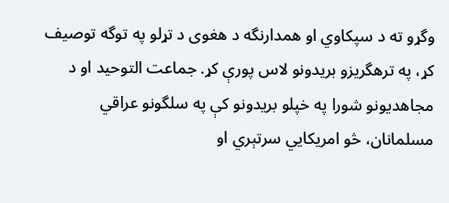وگړو ته د سپکاوي او همدارنگه د هغوی د تړلو په توگه توصیف کړ، په ترهگریزو بریدونو لاس پورې کړ. جماعت التوحید او د مجاهدیونو شورا په خپلو بریدونو کې په سلگونو عراقي مسلمانان، څو امریکايي سرتېري او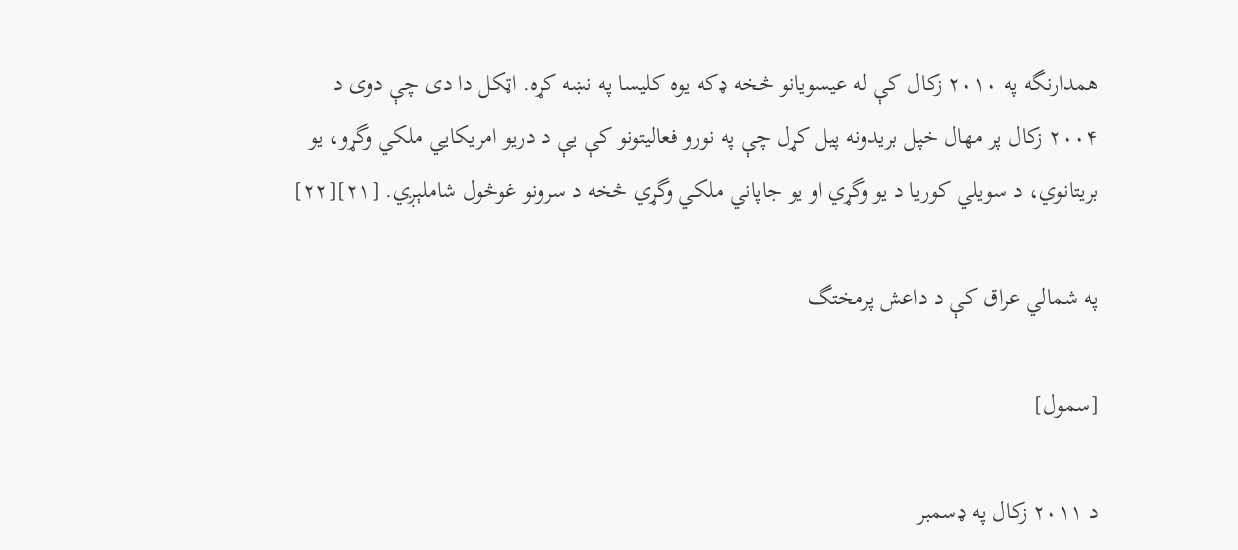همدارنگه په ۲۰۱۰ زکال کې له عیسویانو څخه ډکه یوه کلیسا په نښه کړه. اټکل دا دی چې دوی د ۲۰۰۴ زکال پر مهال خپل بریدونه پیل کړل چې په نورو فعالیتونو کې یې د دریو امریکايي ملکي وگړو، یو بریتانوي، د سویلي کوریا د یو وگړي او یو جاپاني ملکي وگړي څخه د سرونو غوڅول شاملېږي. [۲۱][۲۲]

په شمالي عراق کې د داعش پرمختگ

[سمول]

د ۲۰۱۱ زکال په ډسمبر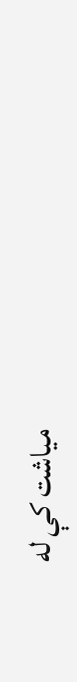میاشت کې له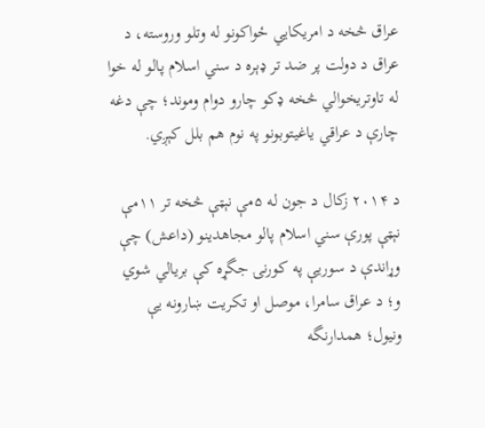عراق څخه د امریکايي ځواکونو له وتلو وروسته، د عراق د دولت پر ضد تر ډېره د سني اسلام پالو له خوا له تاوتریخوالي څخه ډکو چارو دوام وموند؛ چې دغه چارې د عراقي یاغیتوبونو په نوم هم بلل کېږي.

د ۲۰۱۴ زکال د جون له ۵مې نېټې څخه تر ۱۱مې نېټې پورې سني اسلام پالو مجاهدینو (داعش) چې وړاندې د سوریې په کورنۍ جگړه کې بریالي شوي و؛ د عراق سامرا، موصل او تکریت ښارونه یې ونیول؛ همدارنگه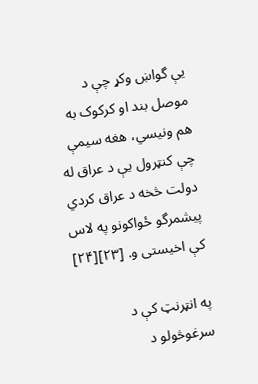یې گواښ وکړ چې د موصل بند او کرکوک به هم ونیسي، هغه سیمې چې کنټرول یې د عراق له دولت څخه د عراق کردي پیشمرگو ځواکونو په لاس کې اخیستی و. [۲۳][۲۴]

په انټرنټ کې د سرغوڅولو د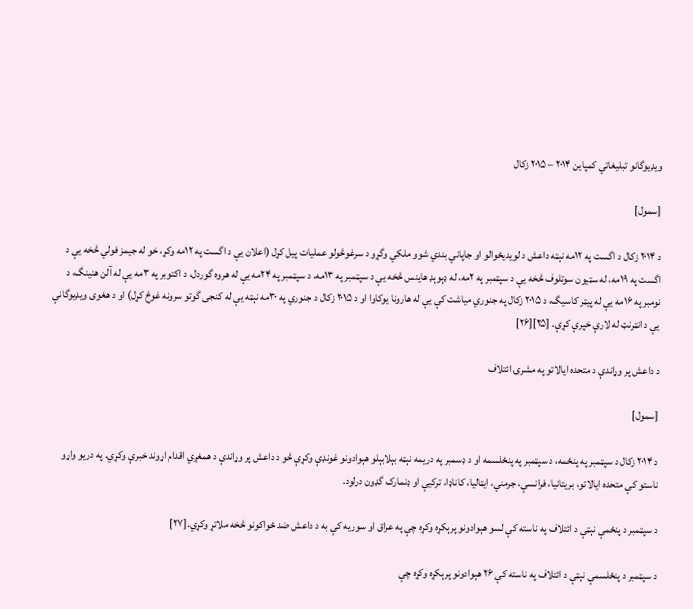ویډیوگانو تبلیغاتي کمپاین ۲۰۱۴ – ۲۰۱۵ زکال

[سمول]

د ۲۰۱۴ زکال د اگست په ۱۲مه نېټه داعش د لویدیځوالو او جاپاني بندي شوو ملکي وگړو د سرغوڅولو عملیات پیل کړل (اعلان یې د اگست په ۱۲مه وکړ، خو له جیمز فولي څخه یې د اگست په ۱۹مه، له سټیون سوتلوف څخه یې د سپټمبر په ۲مه، له ډېوېډ هاینس څخه یې د سپټمبر په ۱۳مه، د سپټمبر په ۲۴مه یې له هروه گوردل، د اکتوبر په ۳مه یې له آلن هنینگ، د نومبر په ۱۶مه یې له پیټر کاسیگ، د ۲۰۱۵ زکال په جنوري میاشت کې یې له هارونا یوکاوا او د ۲۰۱۵ زکال د جنوري په ۳۰مه نېټه یې له کنجی گوتو سرونه غوڅ کړل) او د هغوی ویډیوگانې یې د انټرنټ له لارې خپرې کړې. [۲۵][۲۶]

د داعش پر وړاندې د متحده ایالاتو په مشرۍ ائتلاف

[سمول]

د ۲۰۱۴ زکال د سپټمبر په پنځمه، د سپټمبر په پنځلسمه او د ډسمبر په دریمه نېټه بېلابېلو هېوادونو غونډې وکړې څو د داعش پر وړاندې د همغږي اقدام اړوند خبرې وکړي. په دریو واړو ناستو کې متحده ایالاتو، بریتانیا، فرانسې، جرمني، ایټالیا، کاناډا، ترکیې او ډنمارک گډون درلود.

د سپټمبر د پنځمې نېټې د ائتلاف په ناسته کې لسو هېوادونو پرېکړه وکړه چې په عراق او سوریه کې به د داعش ضد ځواکونو څخه ملاتړ وکړي.[۲۷]

د سپټمبر د پنځلسمې نېټې د ائتلاف په ناسته کې ۲۶ هېوادونو پرېکړه وکړه چې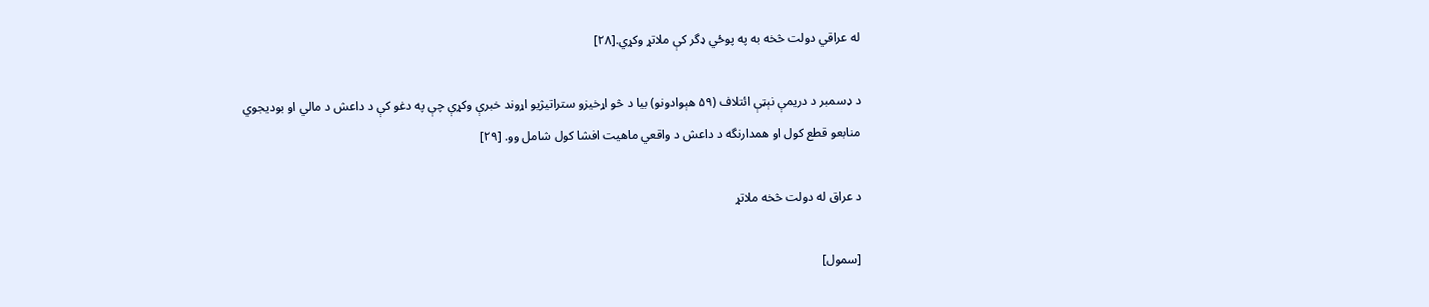له عراقي دولت څخه به په پوځي ډگر کې ملاتړ وکړي.[۲۸]

د ډسمبر د دریمې نېټې ائتلاف (۵۹ هېوادونو) بیا د څو اړخیزو ستراتیژیو اړوند خبرې وکړې چې په دغو کې د داعش د مالي او بودیجوي منابعو قطع کول او همدارنگه د داعش د واقعي ماهیت افشا کول شامل وو. [۲۹]

د عراق له دولت څخه ملاتړ

[سمول]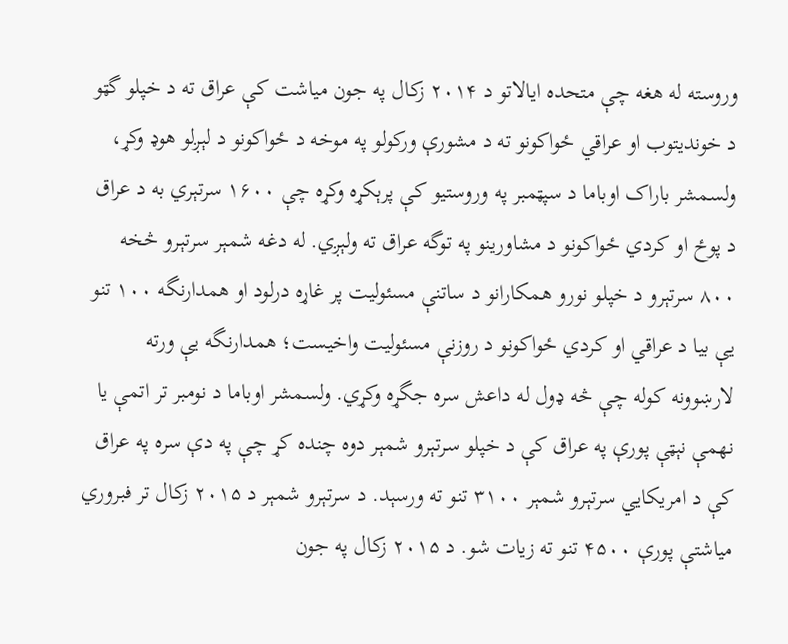وروسته له هغه چې متحده ایالاتو د ۲۰۱۴ زکال په جون میاشت کې عراق ته د خپلو گټو د خوندیتوب او عراقي ځواکونو ته د مشورې ورکولو په موخه د ځواکونو د لېږلو هوډ وکړ، ولسمشر باراک اوباما د سپټمبر په وروستیو کې پرېکړه وکړه چې ۱۶۰۰ سرتېري به د عراق د پوځ او کردي ځواکونو د مشاورینو په توگه عراق ته ولېږي. له دغه شمېر سرتېرو څخه ۸۰۰ سرتېرو د خپلو نورو همکارانو د ساتنې مسئولیت پر غاړه درلود او همدارنگه ۱۰۰ تنو یې بیا د عراقي او کردي ځواکونو د روزنې مسئولیت واخیست؛ همدارنگه یې ورته لارښوونه کوله چې څه ډول له داعش سره جگړه وکړي. ولسمشر اوباما د نومبر تر اتمې یا نهمې نېټې پورې په عراق کې د خپلو سرتېرو شمېر دوه چنده کړ چې په دې سره په عراق کې د امریکايي سرتېرو شمېر ۳۱۰۰ تنو ته ورسېد. د سرتېرو شمېر د ۲۰۱۵ زکال تر فبروري میاشتې پورې ۴۵۰۰ تنو ته زیات شو. د ۲۰۱۵ زکال په جون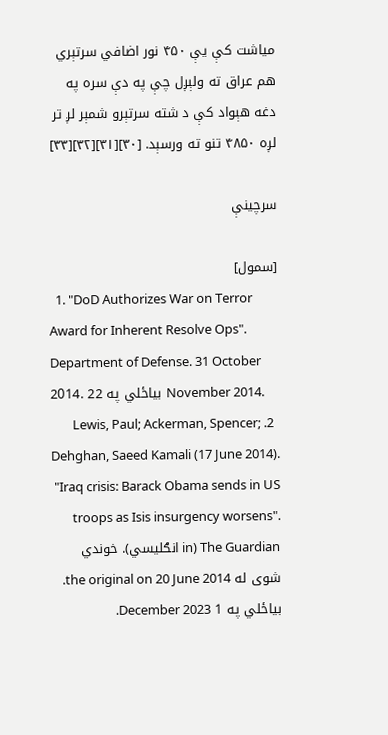میاشت کې یې ۴۵۰ نور اضافي سرتېري هم عراق ته ولېږل چې په دې سره په دغه هېواد کې د شته سرتېرو شمېر لږ تر لږه ۴۸۵۰ تنو ته ورسېد. [۳۰][۳۱][۳۲][۳۳]

سرچينې

[سمول]
  1. "DoD Authorizes War on Terror Award for Inherent Resolve Ops". Department of Defense. 31 October 2014. بياځلي په 22 November 2014.
  2. Lewis, Paul; Ackerman, Spencer; Dehghan, Saeed Kamali (17 June 2014). "Iraq crisis: Barack Obama sends in US troops as Isis insurgency worsens". The Guardian (in انګليسي). خوندي شوی له the original on 20 June 2014. بياځلي په 1 December 2023.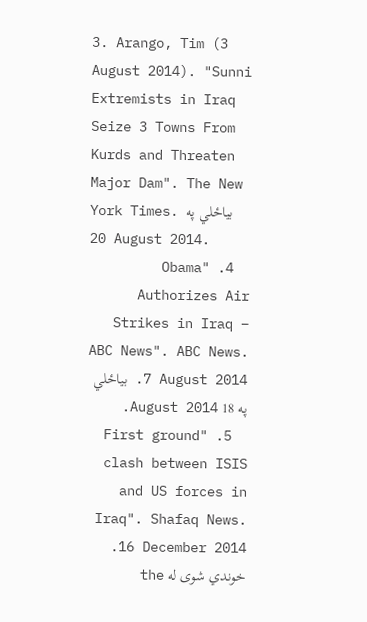3. Arango, Tim (3 August 2014). "Sunni Extremists in Iraq Seize 3 Towns From Kurds and Threaten Major Dam". The New York Times. بياځلي په 20 August 2014.
  4. "Obama Authorizes Air Strikes in Iraq – ABC News". ABC News. 7 August 2014. بياځلي په 18 August 2014.
  5. "First ground clash between ISIS and US forces in Iraq". Shafaq News. 16 December 2014. خوندي شوی له the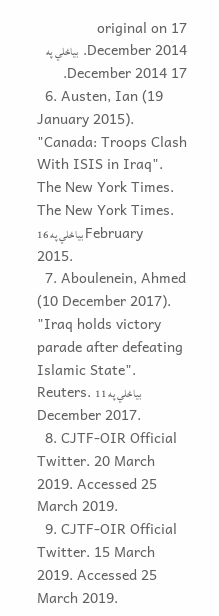original on 17 December 2014. بياځلي په 17 December 2014.
  6. Austen, Ian (19 January 2015). "Canada: Troops Clash With ISIS in Iraq". The New York Times. The New York Times. بياځلي په 16 February 2015.
  7. Aboulenein, Ahmed (10 December 2017). "Iraq holds victory parade after defeating Islamic State". Reuters. بياځلي په 11 December 2017.
  8. CJTF-OIR Official Twitter. 20 March 2019. Accessed 25 March 2019.
  9. CJTF-OIR Official Twitter. 15 March 2019. Accessed 25 March 2019.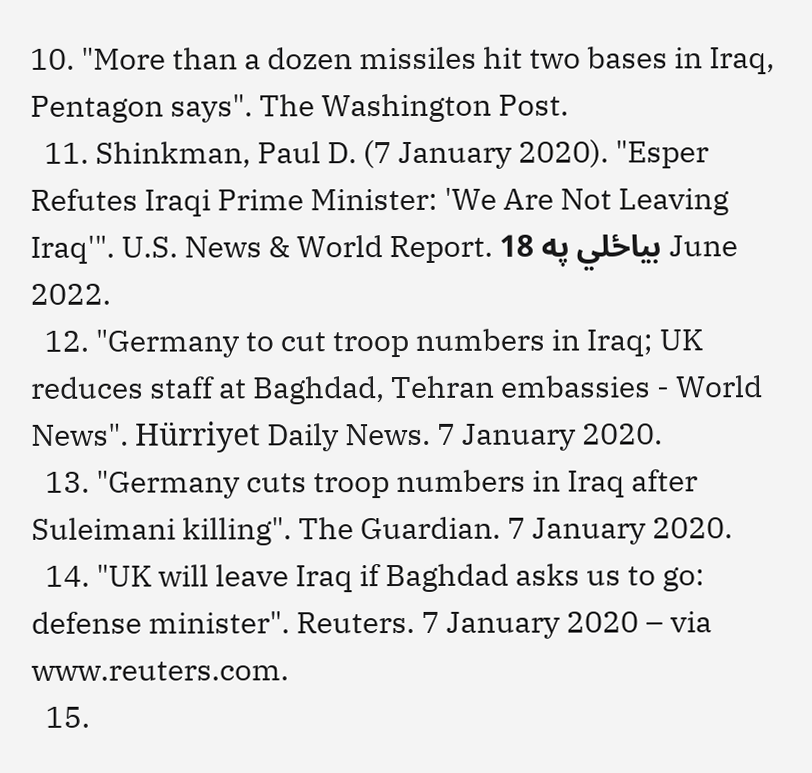10. "More than a dozen missiles hit two bases in Iraq, Pentagon says". The Washington Post.
  11. Shinkman, Paul D. (7 January 2020). "Esper Refutes Iraqi Prime Minister: 'We Are Not Leaving Iraq'". U.S. News & World Report. بياځلي په 18 June 2022.
  12. "Germany to cut troop numbers in Iraq; UK reduces staff at Baghdad, Tehran embassies - World News". Hürriyet Daily News. 7 January 2020.
  13. "Germany cuts troop numbers in Iraq after Suleimani killing". The Guardian. 7 January 2020.
  14. "UK will leave Iraq if Baghdad asks us to go: defense minister". Reuters. 7 January 2020 – via www.reuters.com.
  15.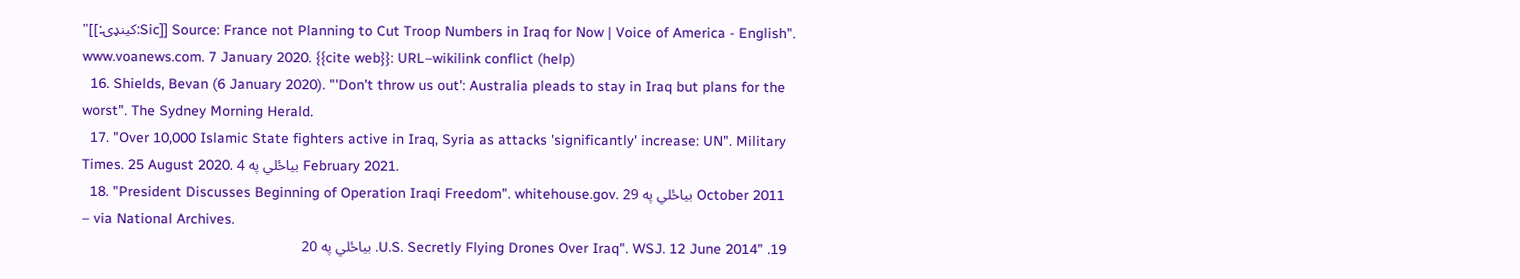"[[:کينډۍ:Sic]] Source: France not Planning to Cut Troop Numbers in Iraq for Now | Voice of America - English". www.voanews.com. 7 January 2020. {{cite web}}: URL–wikilink conflict (help)
  16. Shields, Bevan (6 January 2020). "'Don't throw us out': Australia pleads to stay in Iraq but plans for the worst". The Sydney Morning Herald.
  17. "Over 10,000 Islamic State fighters active in Iraq, Syria as attacks 'significantly' increase: UN". Military Times. 25 August 2020. بياځلي په 4 February 2021.
  18. "President Discusses Beginning of Operation Iraqi Freedom". whitehouse.gov. بياځلي په 29 October 2011 – via National Archives.
  19. "U.S. Secretly Flying Drones Over Iraq". WSJ. 12 June 2014. بياځلي په 20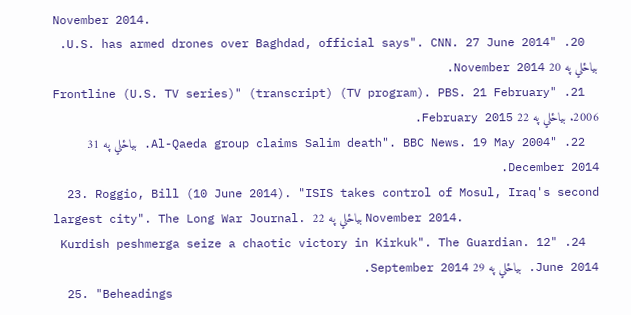November 2014.
  20. "U.S. has armed drones over Baghdad, official says". CNN. 27 June 2014. بياځلي په 20 November 2014.
  21. "Frontline (U.S. TV series)" (transcript) (TV program). PBS. 21 February 2006. بياځلي په 22 February 2015.
  22. "Al-Qaeda group claims Salim death". BBC News. 19 May 2004. بياځلي په 31 December 2014.
  23. Roggio, Bill (10 June 2014). "ISIS takes control of Mosul, Iraq's second largest city". The Long War Journal. بياځلي په 22 November 2014.
  24. "Kurdish peshmerga seize a chaotic victory in Kirkuk". The Guardian. 12 June 2014. بياځلي په 29 September 2014.
  25. "Beheadings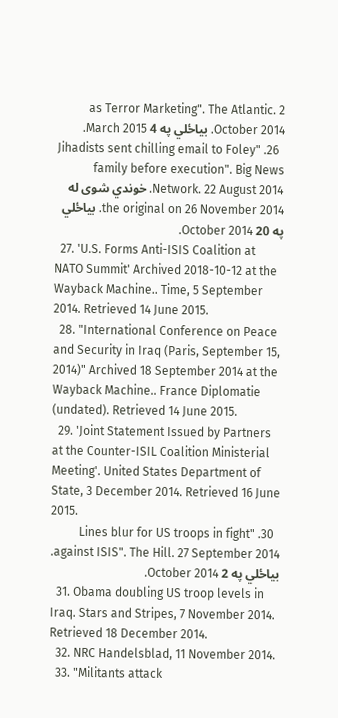as Terror Marketing". The Atlantic. 2 October 2014. بياځلي په 4 March 2015.
  26. "Jihadists sent chilling email to Foley family before execution". Big News Network. 22 August 2014. خوندي شوی له the original on 26 November 2014. بياځلي په 20 October 2014.
  27. 'U.S. Forms Anti-ISIS Coalition at NATO Summit' Archived 2018-10-12 at the Wayback Machine.. Time, 5 September 2014. Retrieved 14 June 2015.
  28. "International Conference on Peace and Security in Iraq (Paris, September 15, 2014)" Archived 18 September 2014 at the Wayback Machine.. France Diplomatie (undated). Retrieved 14 June 2015.
  29. 'Joint Statement Issued by Partners at the Counter-ISIL Coalition Ministerial Meeting'. United States Department of State, 3 December 2014. Retrieved 16 June 2015.
  30. "Lines blur for US troops in fight against ISIS". The Hill. 27 September 2014. بياځلي په 2 October 2014.
  31. Obama doubling US troop levels in Iraq. Stars and Stripes, 7 November 2014. Retrieved 18 December 2014.
  32. NRC Handelsblad, 11 November 2014.
  33. "Militants attack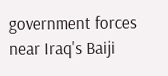government forces near Iraq's Baiji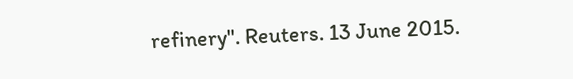refinery". Reuters. 13 June 2015.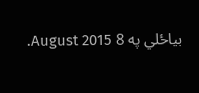بياځلي په 8 August 2015.